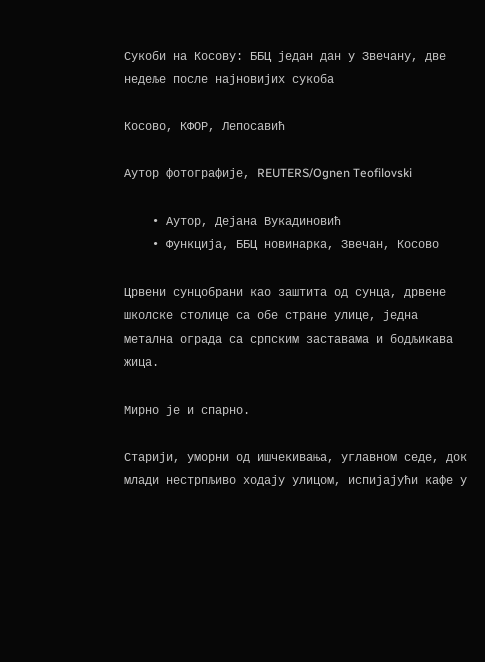Сукоби на Косову: ББЦ један дан у Звечану, две недеље после најновијих сукоба

Косово, КФОР, Лепосавић

Аутор фотографије, REUTERS/Ognen Teofilovski

    • Аутор, Дејана Вукадиновић
    • Функција, ББЦ новинарка, Звечан, Косово

Црвени сунцобрани као заштита од сунца, дрвене школске столице са обе стране улице, једна метална ограда са српским заставама и бодљикава жица.

Мирно је и спарно.

Старији, уморни од ишчекивања, углавном седе, док млади нестрпљиво ходају улицом, испијајући кафе у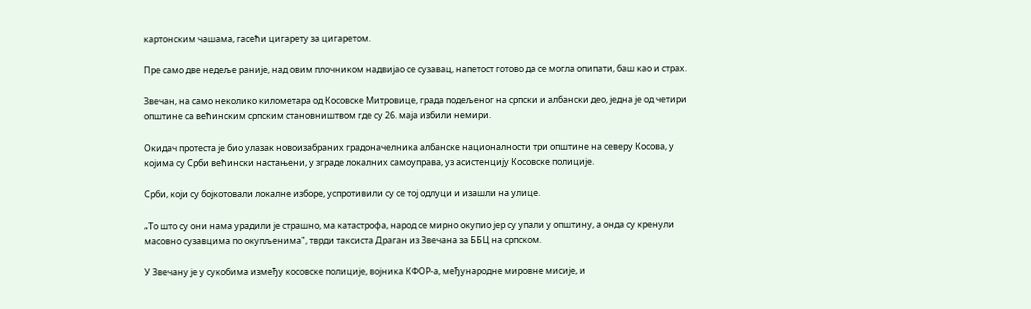картонским чашама, гасећи цигарету за цигаретом.

Пре само две недеље раније, над овим плочником надвијао се сузавац, напетост готово да се могла опипати, баш као и страх.

Звечан, на само неколико километара од Косовске Митровице, града подељеног на српски и албански део, једна је од четири општине са већинским српским становништвом где су 26. маја избили немири.

Окидач протеста је био улазак новоизабраних градоначелника албанске националности три општине на северу Косова, у којима су Срби већински настањени, у зграде локалних самоуправа, уз асистенцију Косовске полиције.

Срби, који су бојкотовали локалне изборе, успротивили су се тој одлуци и изашли на улице.

„То што су они нама урадили је страшно, ма катастрофа, народ се мирно окупио јер су упали у општину, а онда су кренули масовно сузавцима по окупљенима", тврди таксиста Драган из Звечана за ББЦ на српском.

У Звечану је у сукобима између косовске полиције, војника КФОР-а, међународне мировне мисије, и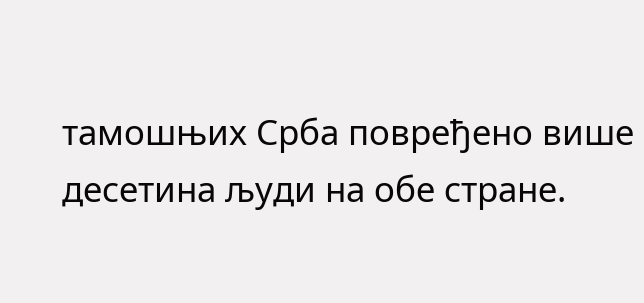тамошњих Срба повређено више десетина људи на обе стране.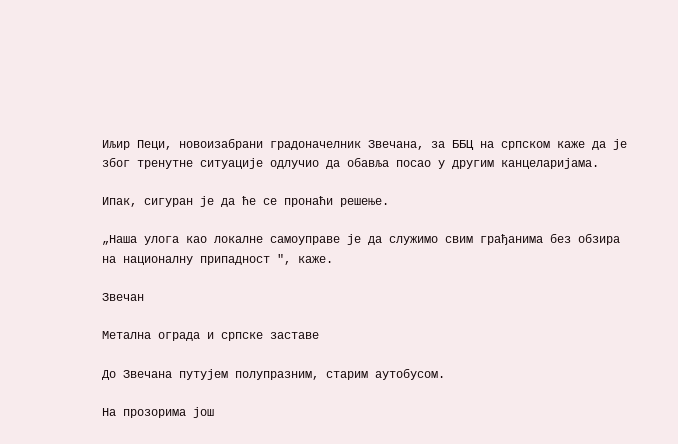Иљир Пеци, новоизабрани градоначелник Звечана, за ББЦ на српском каже да је због тренутне ситуације одлучио да обавља посао у другим канцеларијама.

Ипак, сигуран је да ће се пронаћи решење.

„Наша улога као локалне самоуправе је да служимо свим грађанима без обзира на националну припадност ", каже.

Звечан

Метална ограда и српске заставе

До Звечана путујем полупразним, старим аутобусом.

На прозорима још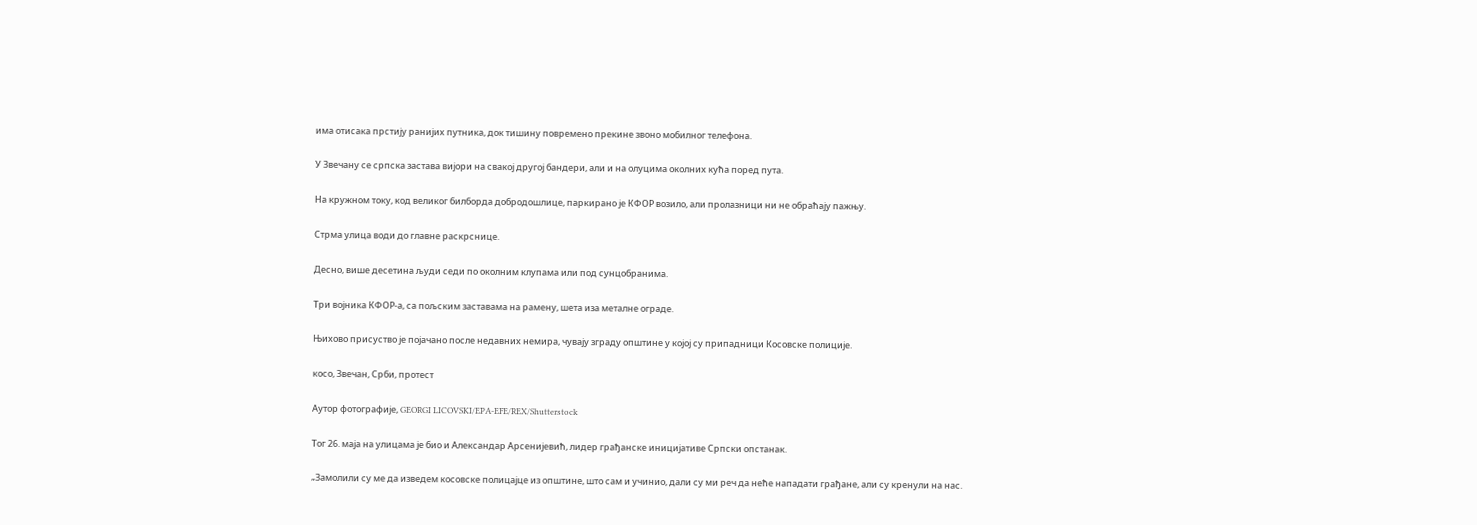има отисака прстију ранијих путника, док тишину повремено прекине звоно мобилног телефона.

У Звечану се српска застава вијори на свакој другој бандери, али и на олуцима околних кућа поред пута.

На кружном току, код великог билборда добродошлице, паркирано је КФОР возило, али пролазници ни не обраћају пажњу.

Стрма улица води до главне раскрснице.

Десно, више десетина људи седи по околним клупама или под сунцобранима.

Три војника КФОР-а, са пољским заставама на рамену, шета иза металне ограде.

Њихово присуство је појачано после недавних немира, чувају зграду општине у којој су припадници Косовске полиције.

косо, Звечан, Срби, протест

Аутор фотографије, GEORGI LICOVSKI/EPA-EFE/REX/Shutterstock

Тог 26. маја на улицама је био и Александар Арсенијевић, лидер грађанске иницијативе Српски опстанак.

„Замолили су ме да изведем косовске полицајце из општине, што сам и учинио, дали су ми реч да неће нападати грађане, али су кренули на нас.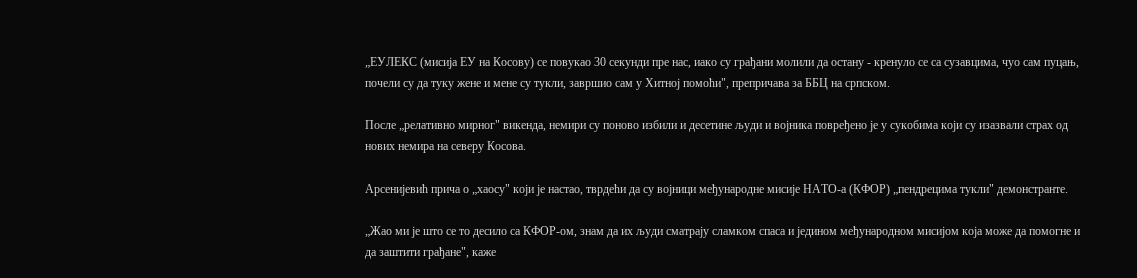„ЕУЛЕКС (мисија ЕУ на Косову) се повукао 30 секунди пре нас, иако су грађани молили да остану - кренуло се са сузавцима, чуо сам пуцањ, почели су да туку жене и мене су тукли, завршио сам у Хитној помоћи", препричава за ББЦ на српском.

После „релативно мирног" викенда, немири су поново избили и десетине људи и војника повређено је у сукобима који су изазвали страх од нових немира на северу Косова.

Арсенијевић прича о „хаосу" који је настао, тврдећи да су војници међународне мисије НАТО-а (КФОР) „пендрецима тукли" демонстранте.

„Жао ми је што се то десило са КФОР-ом, знам да их људи сматрају сламком спаса и једином међународном мисијом која може да помогне и да заштити грађане", каже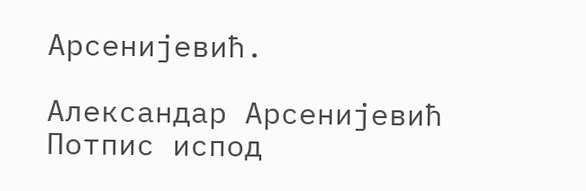Арсенијевић.

Александар Арсенијевић
Потпис испод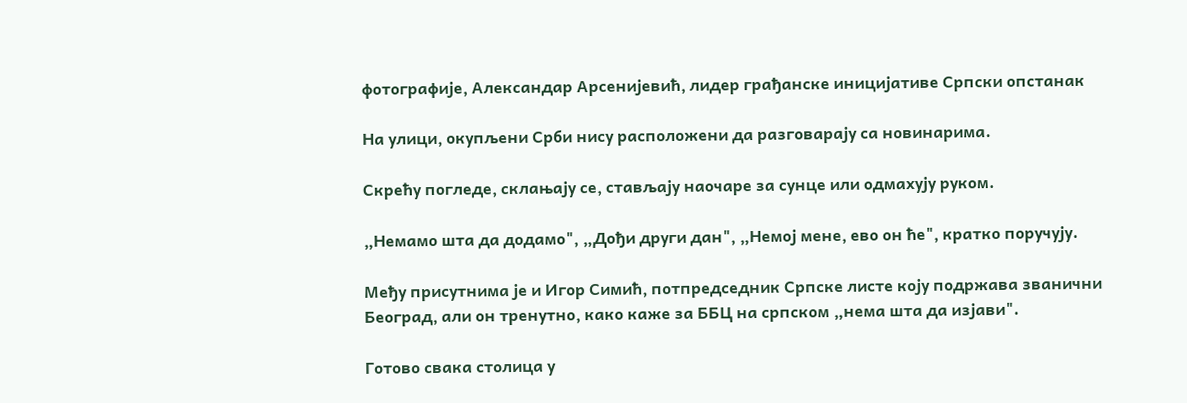фотографије, Александар Арсенијевић, лидер грађанске иницијативе Српски опстанак

На улици, окупљени Срби нису расположени да разговарају са новинарима.

Скрећу погледе, склањају се, стављају наочаре за сунце или одмахују руком.

„Немамо шта да додамо", „Дођи други дан", „Немој мене, ево он ће", кратко поручују.

Међу присутнима је и Игор Симић, потпредседник Српске листе коју подржава званични Београд, али он тренутно, како каже за ББЦ на српском „нема шта да изјави".

Готово свака столица у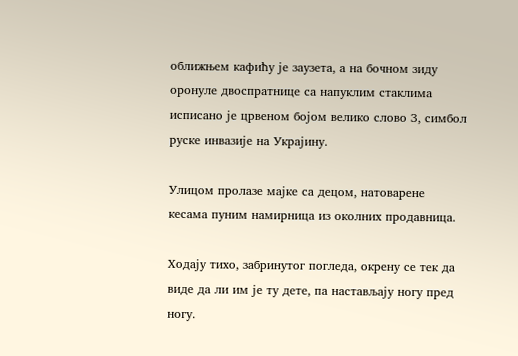оближњем кафићу је заузета, а на бочном зиду оронуле двоспратнице са напуклим стаклима исписано је црвеном бојом велико слово З, симбол руске инвазије на Украјину.

Улицом пролазе мајке са децом, натоварене кесама пуним намирница из околних продавница.

Ходају тихо, забринутог погледа, окрену се тек да виде да ли им је ту дете, па настављају ногу пред ногу.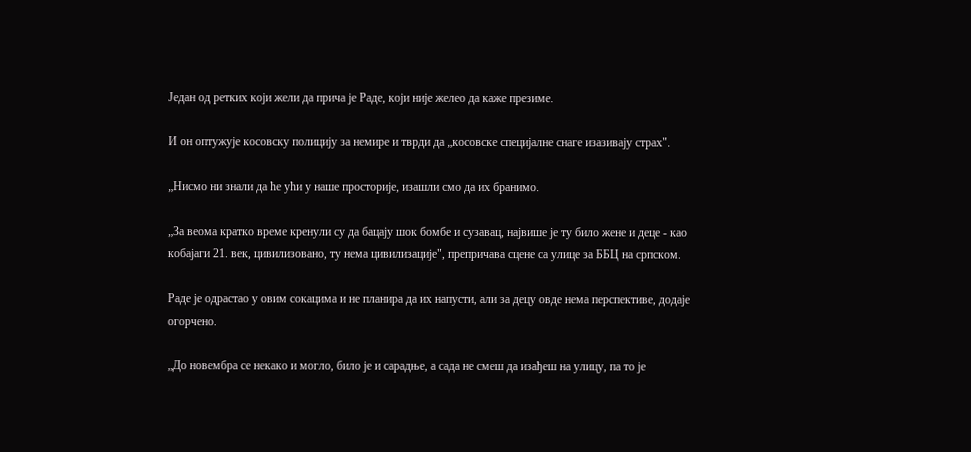Један од ретких који жели да прича је Раде, који није желео да каже презиме.

И он оптужује косовску полицију за немире и тврди да „косовске специјалне снаге изазивају страх".

„Нисмо ни знали да ће ући у наше просторије, изашли смо да их бранимо.

„За веома кратко време кренули су да бацају шок бомбе и сузавац, највише је ту било жене и деце - као кобајаги 21. век, цивилизовано, ту нема цивилизације", препричава сцене са улице за ББЦ на српском.

Раде је одрастао у овим сокацима и не планира да их напусти, али за децу овде нема перспективе, додаје огорчено.

„До новембра се некако и могло, било је и сарадње, а сада не смеш да изађеш на улицу, па то је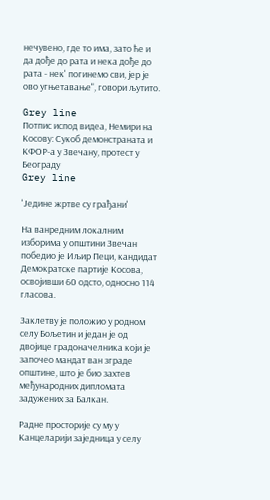нечувено, где то има, зато ће и да дође до рата и нека дође до рата - нек' погинемо сви, јер је ово угњетавање", говори љутито.

Grey line
Потпис испод видеа, Немири на Косову: Сукоб демонстраната и КФОР-а у Звечану, протест у Београду
Grey line

'Једине жртве су грађани'

На ванредним локалним изборима у општини Звечан победио је Иљир Пеци, кандидат Демократске партије Косова, освојивши 60 одсто, односно 114 гласова.

Заклетву је положио у родном селу Бољетин и један је од двојице градоначелника који је започео мандат ван зграде општине, што је био захтев међународних дипломата задужених за Балкан.

Радне просторије су му у Канцеларији заједница у селу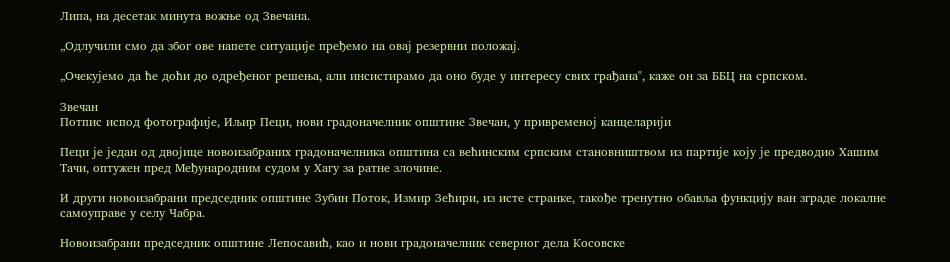Липа, на десетак минута вожње од Звечана.

„Одлучили смо да због ове напете ситуације пређемо на овај резервни положај.

„Очекујемо да ће доћи до одређеног решења, али инсистирамо да оно буде у интересу свих грађана", каже он за ББЦ на српском.

Звечан
Потпис испод фотографије, Иљир Пеци, нови градоначелник општине Звечан, у привременој канцеларији

Пеци је један од двојице новоизабраних градоначелника општина са већинским српским становништвом из партије коју је предводио Хашим Тачи, оптужен пред Међународним судом у Хагу за ратне злочине.

И други новоизабрани председник општине Зубин Поток, Измир Зећири, из исте странке, такође тренутно обавља функцију ван зграде локалне самоуправе у селу Чабра.

Новоизабрани председник општине Лепосавић, као и нови градоначелник северног дела Косовске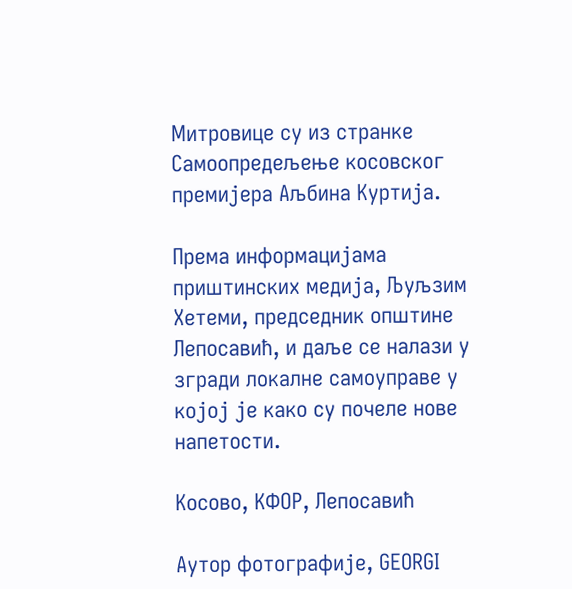Митровице су из странке Самоопредељење косовског премијера Аљбина Куртија.

Према информацијама приштинских медија, Љуљзим Хетеми, председник општине Лепосавић, и даље се налази у згради локалне самоуправе у којој је како су почеле нове напетости.

Косово, КФОР, Лепосавић

Аутор фотографије, GEORGI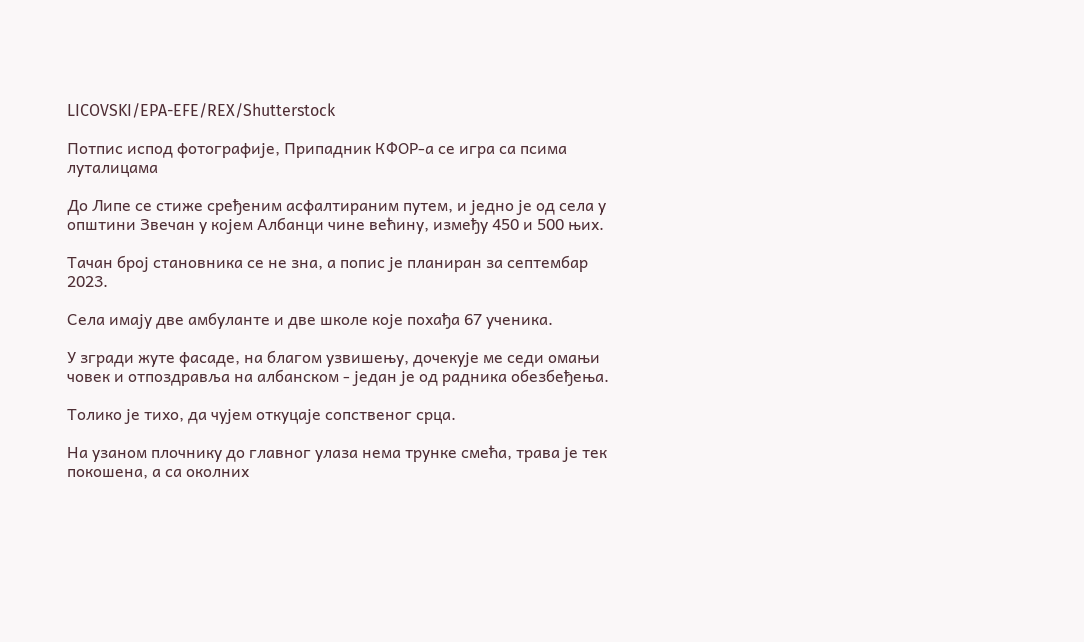LICOVSKI/EPA-EFE/REX/Shutterstock

Потпис испод фотографије, Припадник КФОР-а се игра са псима луталицама

До Липе се стиже сређеним асфалтираним путем, и једно је од села у општини Звечан у којем Албанци чине већину, између 450 и 500 њих.

Тачан број становника се не зна, а попис је планиран за септембар 2023.

Села имају две амбуланте и две школе које похађа 67 ученика.

У згради жуте фасаде, на благом узвишењу, дочекује ме седи омањи човек и отпоздравља на албанском - један је од радника обезбеђења.

Толико је тихо, да чујем откуцаје сопственог срца.

На узаном плочнику до главног улаза нема трунке смећа, трава је тек покошена, а са околних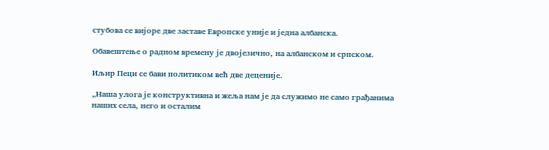стубова се вијоре две заставе Европске уније и једна албанска.

Обавештење о радном времену је двојезично, на албанском и српском.

Иљир Пеци се бави политиком већ две деценије.

„Наша улога је конструктивна и жеља нам је да служимо не само грађанима наших села, него и осталим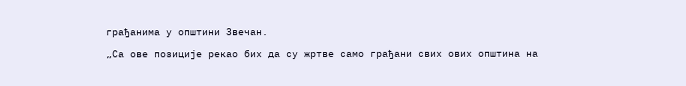грађанима у општини Звечан.

„Са ове позиције рекао бих да су жртве само грађани свих ових општина на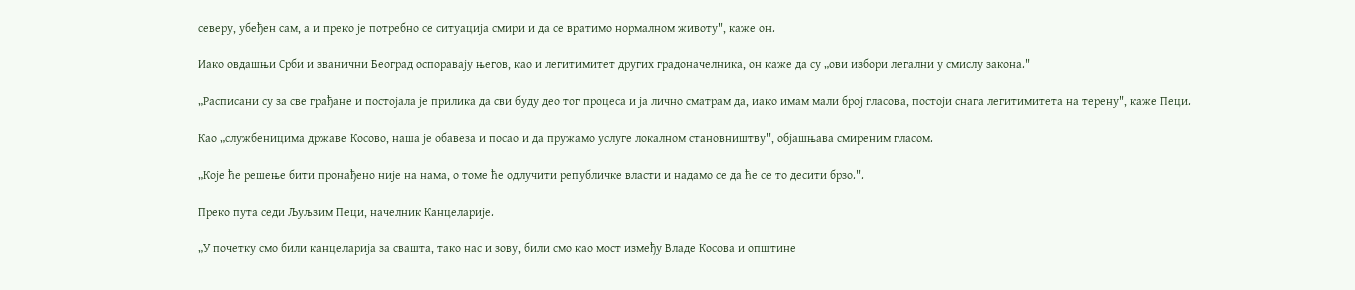северу, убеђен сам, а и преко је потребно се ситуација смири и да се вратимо нормалном животу", каже он.

Иако овдашњи Срби и званични Београд оспоравају његов, као и легитимитет других градоначелника, он каже да су „ови избори легални у смислу закона."

„Расписани су за све грађане и постојала је прилика да сви буду део тог процеса и ја лично сматрам да, иако имам мали број гласова, постоји снага легитимитета на терену", каже Пеци.

Као „службеницима државе Косово, наша је обавеза и посао и да пружамо услуге локалном становништву", објашњава смиреним гласом.

„Које ће решење бити пронађено није на нама, о томе ће одлучити републичке власти и надамо се да ће се то десити брзо.".

Преко пута седи Љуљзим Пеци, начелник Канцеларије.

„У почетку смо били канцеларија за свашта, тако нас и зову, били смо као мост између Владе Косова и општине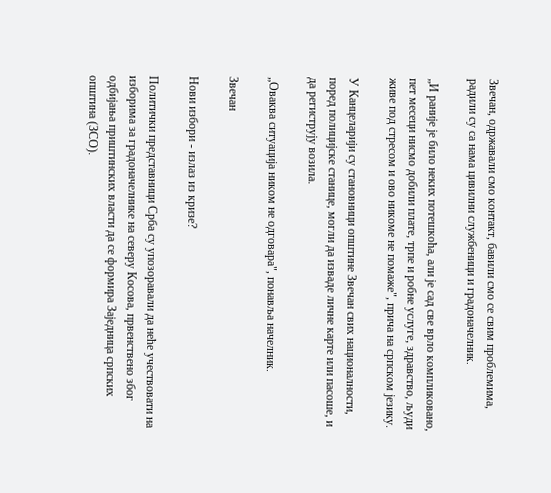Звечан, одржавали смо контакт, бавили смо се свим проблемима, радили су са нама цивилни службеници и градоначелник.

„И раније је било неких потешкоћа, али је сад све врло компликовано, пет месеци нисмо добили плате, трпе и робне услуге, здравство, људи живе под стресом и ово никоме не помаже", прича на српском језику.

У Канцеларији су становници општине Звечан свих националности, поред полицијске станице, могли да изваде личне карте или пасоше, и да региструју возила.

„Оваква ситуација ником не одговара", понавља начелник.

Звечан

Нови избори - излаз из кризе?

Политички представници Срба су упозоравали да неће учествовати на изборима за градоначелнике на северу Косова, првенствено због одбијања приштинских власти да се формира Заједница српских општина (ЗСО).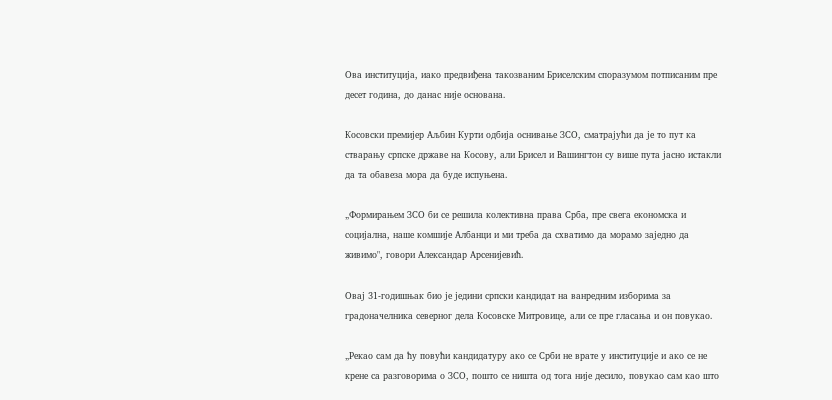Ова институција, иако предвиђена такозваним Бриселским споразумом потписаним пре десет година, до данас није основана.

Косовски премијер Аљбин Курти одбија оснивање ЗСО, сматрајући да је то пут ка стварању српске државе на Косову, али Брисел и Вашингтон су више пута јасно истакли да та обавеза мора да буде испуњена.

„Формирањем ЗСО би се решила колективна права Срба, пре свега економска и социјална, наше комшије Албанци и ми треба да схватимо да морамо заједно да живимо", говори Александар Арсенијевић.

Овај 31-годишњак био је једини српски кандидат на ванредним изборима за градоначелника северног дела Косовске Митровице, али се пре гласања и он повукао.

„Рекао сам да ћу повући кандидатуру ако се Срби не врате у институције и ако се не крене са разговорима о ЗСО, пошто се ништа од тога није десило, повукао сам као што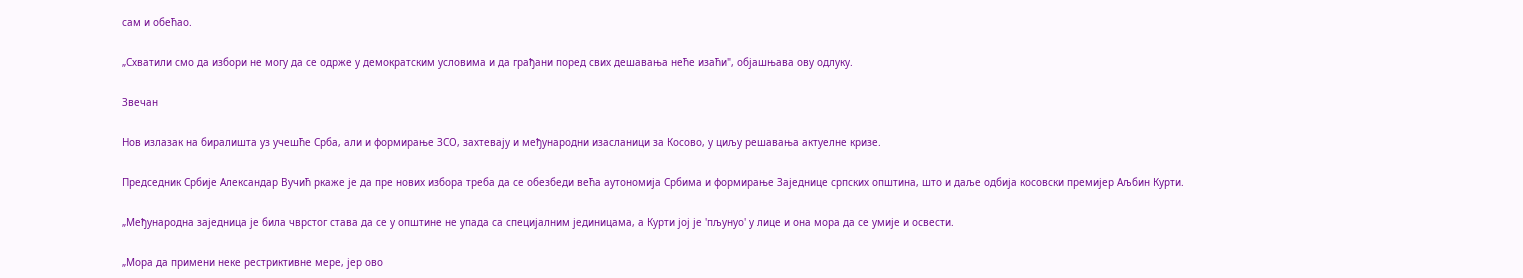сам и обећао.

„Схватили смо да избори не могу да се одрже у демократским условима и да грађани поред свих дешавања неће изаћи", објашњава ову одлуку.

Звечан

Нов излазак на биралишта уз учешће Срба, али и формирање ЗСО, захтевају и међународни изасланици за Косово, у циљу решавања актуелне кризе.

Председник Србије Александар Вучић ркаже је да пре нових избора треба да се обезбеди већа аутономија Србима и формирање Заједнице српских општина, што и даље одбија косовски премијер Аљбин Курти.

„Међународна заједница је била чврстог става да се у општине не упада са специјалним јединицама, а Курти јој је 'пљунуо' у лице и она мора да се умије и освести.

„Мора да примени неке рестриктивне мере, јер ово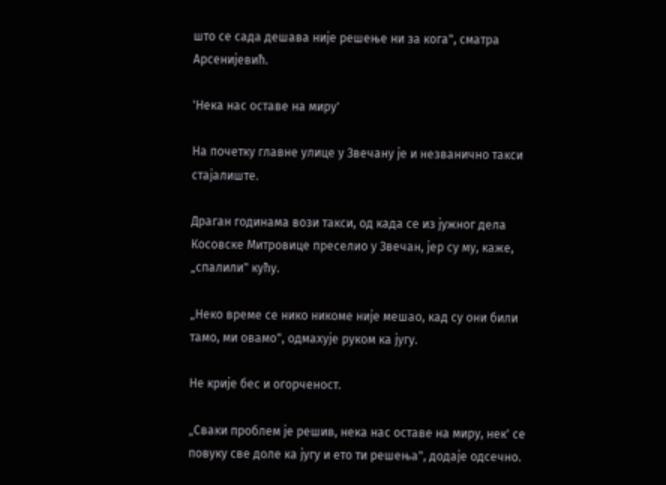што се сада дешава није решење ни за кога", сматра Арсенијевић.

'Нека нас оставе на миру'

На почетку главне улице у Звечану је и незванично такси стајалиште.

Драган годинама вози такси, од када се из јужног дела Косовске Митровице преселио у Звечан, јер су му, каже, „спалили" кућу.

„Неко време се нико никоме није мешао, кад су они били тамо, ми овамо", одмахује руком ка југу.

Не крије бес и огорченост.

„Сваки проблем је решив, нека нас оставе на миру, нек' се повуку све доле ка југу и ето ти решења", додаје одсечно.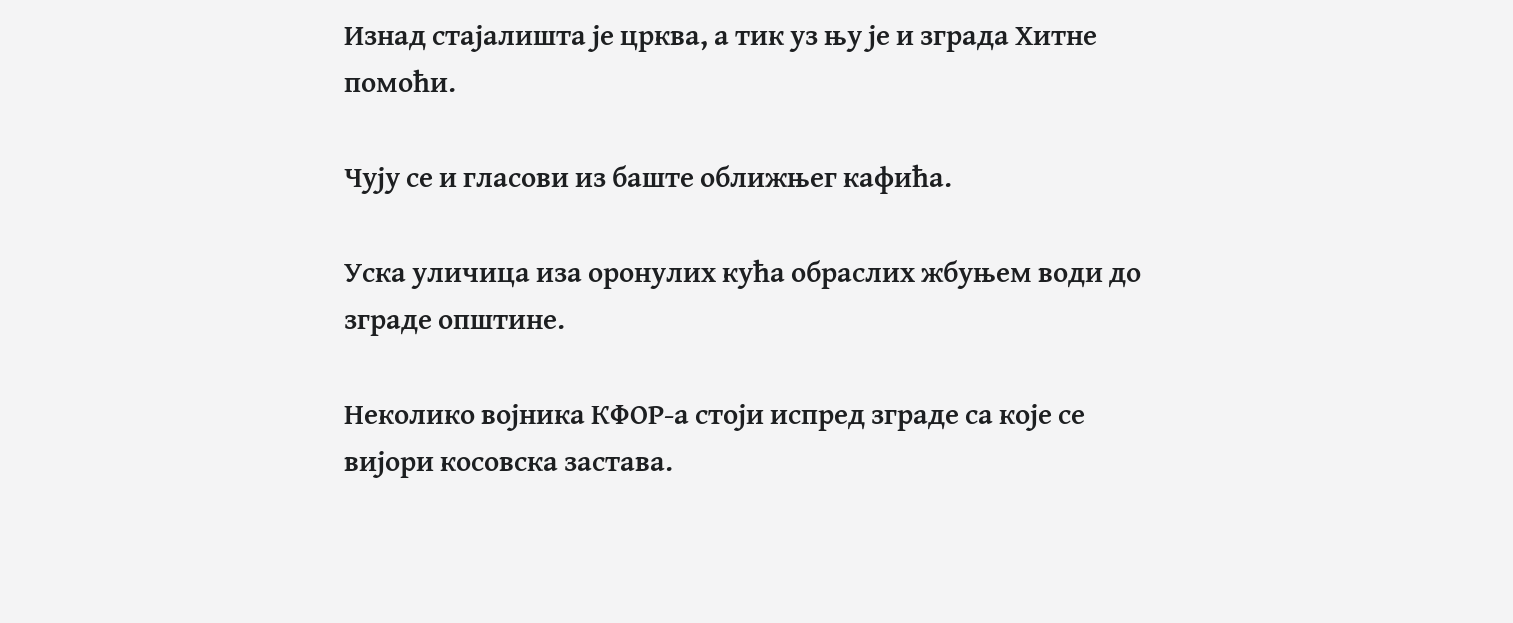Изнад стајалишта је црква, а тик уз њу је и зграда Хитне помоћи.

Чују се и гласови из баште оближњег кафића.

Уска уличица иза оронулих кућа обраслих жбуњем води до зграде општине.

Неколико војника КФОР-а стоји испред зграде са које се вијори косовска застава.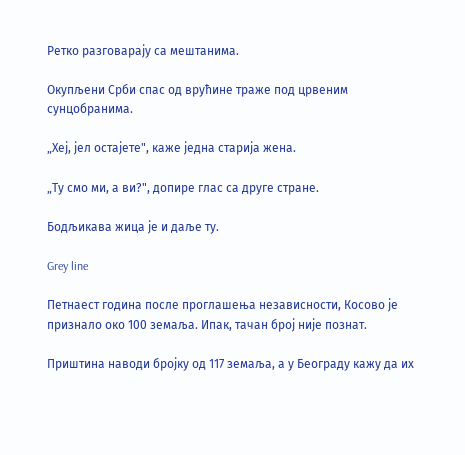Ретко разговарају са мештанима.

Окупљени Срби спас од врућине траже под црвеним сунцобранима.

„Хеј, јел остајете", каже једна старија жена.

„Ту смо ми, а ви?", допире глас са друге стране.

Бодљикава жица је и даље ту.

Grey line

Петнаест година после проглашења независности, Косово је признало око 100 земаља. Ипак, тачан број није познат.

Приштина наводи бројку од 117 земаља, а у Београду кажу да их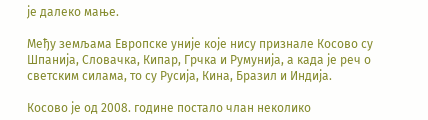је далеко мање.

Међу земљама Европске уније које нису признале Косово су Шпанија, Словачка, Кипар, Грчка и Румунија, а када је реч о светским силама, то су Русија, Кина, Бразил и Индија.

Косово је од 2008. године постало члан неколико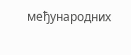међународних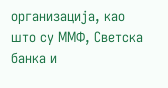организација, као што су ММФ, Светска банка и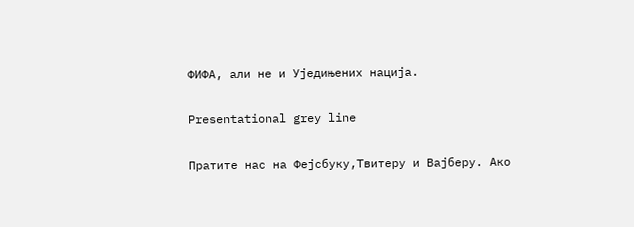ФИФА, али не и Уједињених нација.

Presentational grey line

Пратите нас на Фејсбуку,Твитеру и Вајберу. Ако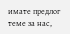имате предлог теме за нас,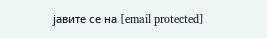јавите се на [email protected]